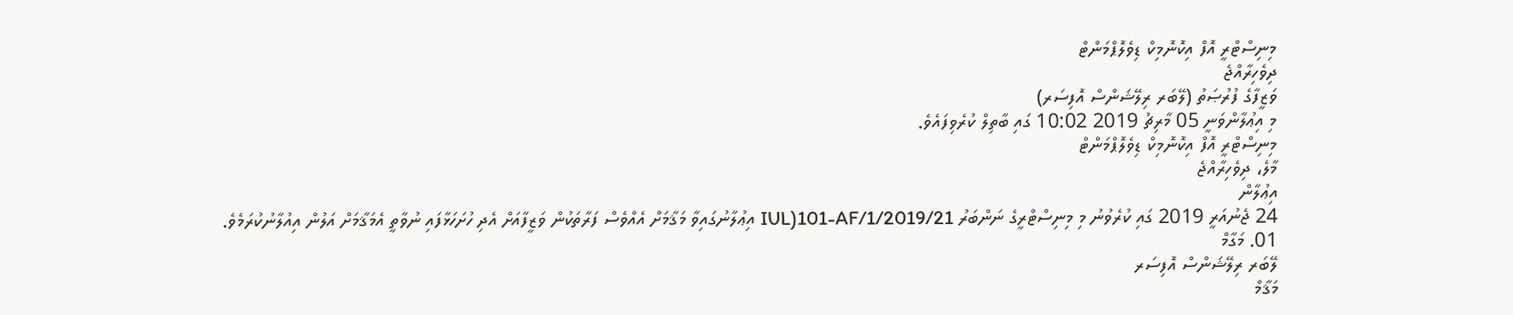މިނިސްޓްރީ އޮފް އިކޮނޮމިކް ޑިވެލޮޕްމަންޓް
ދިވެހިރާއްޖެ
ވަޒީފާގެ ފުރުޞަތު (ލޭބަރ ރިލޭޝަންސް އޮފިސަރ)
މި އިޢުލާންވަނީ 05 މާރިޗު 2019 10:02 ގައި ބާތިލް ކުރެވިފައެވެ.
މިނިސްޓްރީ އޮފް އިކޮނޮމިކް ޑިވެލޮޕްމަންޓް
މާލެ، ދިވެހިރާއްޖެ
އިޢުލާން
24 ޖެނުއަރީ 2019 ގައި ކުރެވުނު މި މިނިސްޓްރީގެ ނަންބަރު IUL)101-AF/1/2019/21 އިޢުލާނުގައިވާ މަޤާމަށް އެއްވެސް ފަރާތަކުން ވަޒީފާއަށް އެދި ހުށަހަޅާފައި ނުވާތީ އެމަޤާމަށް އަލުން އިއުލާނުކުރަމެވެ.
01. މަގާމް
ލޭބަރ ރިލޭޝަންސް އޮފިސަރ
މަޤާމް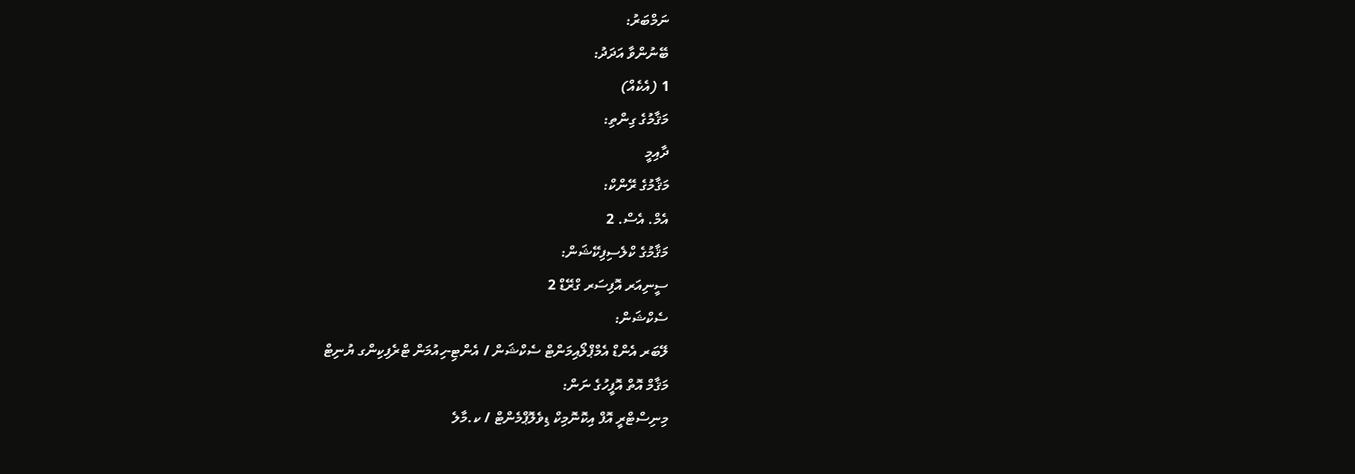ނަމްބަރު:
ބޭނުންވާ އަދަދު:
1 (އެކެއް)
މަޤާމުގެ ގިންތި:
ދާއިމީ
މަޤާމުގެ ރޭންކް:
އެމް. އެސް. 2
މަޤާމުގެ ކްލެސިފިކޭޝަން:
ސީނިއަރ އޮފިސަރ ގްރޭޑް 2
ސެކްޝަން:
ލޭބަރ އެންޑް އެމްޕްލޯއިމަންޓް ސެކްޝަން / އެންޓި-ހިއުމަން ޓްރެފިކިންގ ޔުނިޓް
މަޤާމް އޮތް އޮފީހުގެ ނަން:
މިނިސްޓްރީ އޮފް އިކޮނޮމިކް ޑިވެލޮޕްމެންޓް / ކ.މާލެ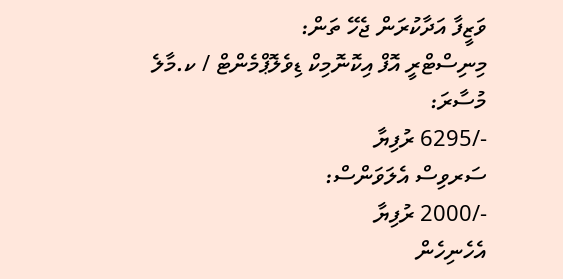ވަޒީފާ އަދާކުރަން ޖެހޭ ތަން:
މިނިސްޓްރީ އޮފް އިކޮނޮމިކް ޑިވެލޮޕްމެންޓް / ކ.މާލެ
މުސާރަ:
-/6295 ރުފިޔާ
ސަރވިސް އެލަވަންސް:
-/2000 ރުފިޔާ
އެހެނިހެން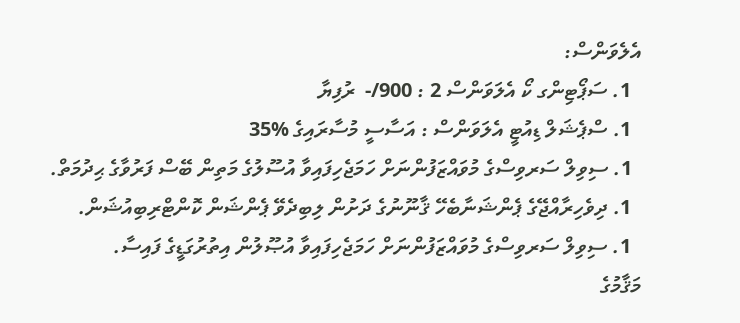އެލެވަންސް:
  1. ސަޕޯޓިންގ ކޯ އެލަވަންސް 2 : 900/-  ރުފިޔާ
  1. ސްޕެޝަލް ޑިއުޓީ އެލަވަންސް : އަސާސީ މުސާރައިގެ %35
  1. ސިވިލް ސަރވިސްގެ މުވައްޒަފުންނަށް ހަމަޖެހިފައިވާ އުސޫލުގެ މަތިން ބޭސް ފަރުވާގެ ޙިދުމަތް.
  1. ދިވެހިރާއްޖޭގެ ޕެންޝަނާބެހޭ ޤާނޫނުގެ ދަށުން ލިބިދެވޭ ޕެންޝަން ކޮންޓްރިބިއުޝަން.
  1. ސިވިލް ސަރވިސްގެ މުވައްޒަފުންނަށް ހަމަޖެހިފައިވާ އުޞޫލުން އިތުރުގަޑީގެ ފައިސާ.
މަޤާމުގެ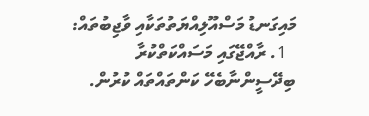މައިގަނޑު މަސްއޫލިއްޔަތުތަކާއި ވާޖިބުތައް:
  1. ރާއްޖޭގައި މަސައްކަތްކުރާ ބިދޭސީންނާބެހޭ ކަންތައްތައް ކުރުން.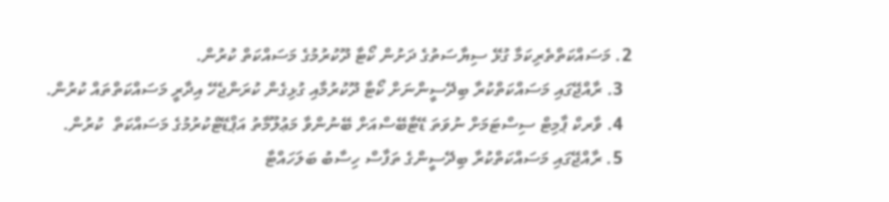2. މަސައްކަތްތެރިކަމާ ގުޅޭ ސިޔާސަތުގެ ދަށުން ކޯޓާ ދޫކުރުމުގެ މަސައްކަތް ކުރުން.
  3. ރާއްޖޭގައި މަސައްކަތްކުރާ ބިދޭސީންނަށް ކޯޓާ ދޫކުރުމާއި ގުޅިގެން ކުރަންޖެހޭ އިދާރީ މަސައްކަތްތައް ކުރުން.
  4. ވާރކް ޕާމިޓް ސިސްޓަމަށް ނުވަތަ ޑޭޓާބޭސްއަށް ބޭނުންވާ މަޢުލޫމާތު އަޕްޑޭޓްކުރުމުގެ މަސައްކަތް  ކުރުން.
  5. ރާއްޖޭގައި މަސައްކަތްކުރާ ބިދޭސީންގެ ތަފާސް ހިސާބު ބަލަހައްޓާ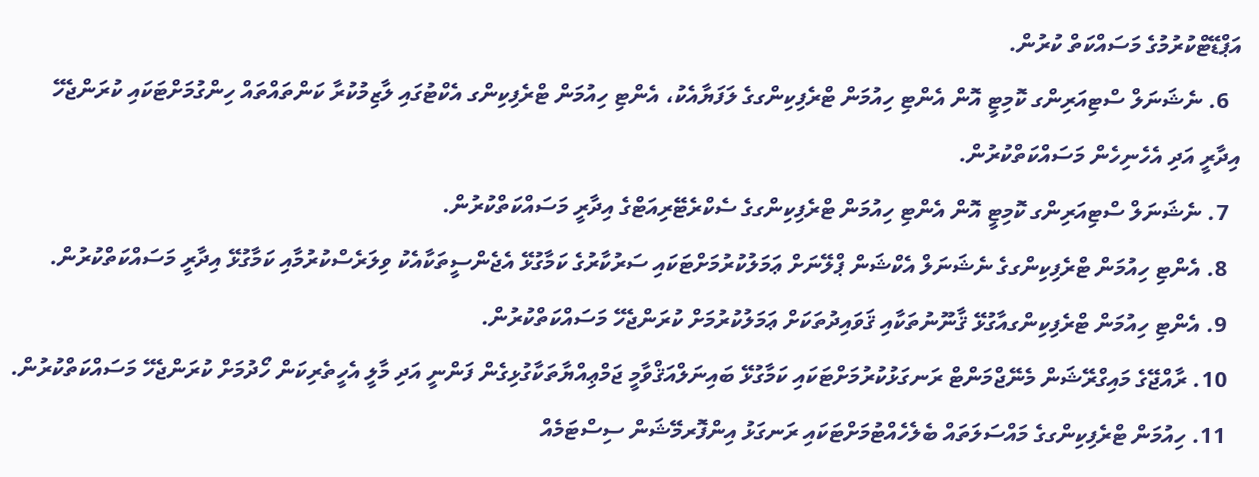އަޕްޑޭޓްކުރުމުގެ މަސައްކަތް ކުރުން.
  6. ނެޝަނަލް ސްޓިއަރިންގ ކޮމިޓީ އޮން އެންޓި ހިއުމަން ޓްރެފިކިންގގެ ލަފަޔާއެކު، އެންޓި ހިއުމަން ޓްރެފިކިންގ އެކްޓުގައި ލާޒިމުކުރާ ކަންތައްތައް ހިންގުމަށްޓަކައި ކުރަންޖެހޭ އިދާރީ އަދި އެހެނިހެން މަސައްކަތްކުރުން.
  7. ނެޝަނަލް ސްޓިއަރިންގ ކޮމިޓީ އޮން އެންޓި ހިއުމަން ޓްރެފިކިންގގެ ސެކްރެޓޭރިއަޓްގެ އިދާރީ މަސައްކަތްކުރުން.
  8. އެންޓި ހިއުމަން ޓްރެފިކިންގގެ ނެޝަނަލް އެކްޝަން ޕްލޭނަށް ޢަމަލުކުރުމަށްޓަކައި ސަރުކާރުގެ ކަމާގުޅޭ އެޖެންސީތަކާއެކު ވިލަރެސްކުރުމާއި ކަމާގުޅޭ އިދާރީ މަސައްކަތްކުރުން.
  9. އެންޓި ހިއުމަން ޓްރެފިކިންގއާގުޅޭ ޤާނޫނުތަކާއި ޤަވައިދުތަކަށް ޢަމަލުކުރުމަށް ކުރަންޖެހޭ މަސައްކަތްކުރުން.
  10. ރާއްޖޭގެ މައިގްރޭޝަން މެނޭޖްމަންޓް ރަނގަޅުކުރުމަށްޓަކައި ކަމާގުޅޭ ބައިނަލްއަޤްވާމީ ޖަމްޢިއްޔާތަކާގުޅިގެން ފަންނީ އަދި މާލީ އެހީތެރިކަން ހޯދުމަށް ކުރަންޖެހޭ މަސައްކަތްކުރުން.
  11. ހިއުމަން ޓްރެފިކިންގގެ މައްސަލަތައް ބެލެހެއްޓުމަށްޓަކައި ރަނގަޅު އިންފޮރމޭޝަން ސިސްޓަމެއް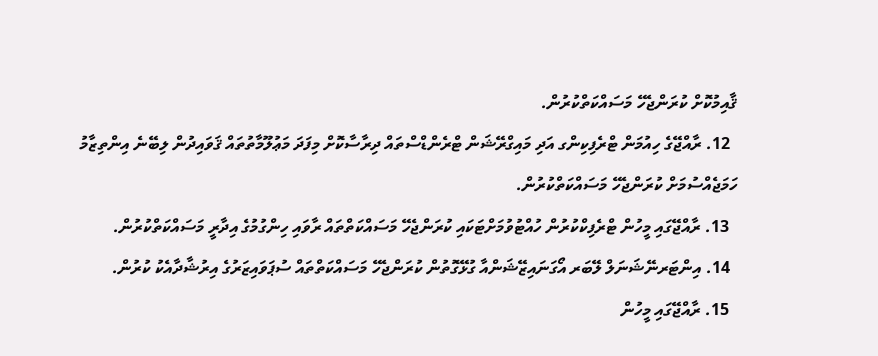ޤާއިމުކޮށް ކުރަންޖެހޭ މަސައްކަތްކުރުން.
  12. ރާއްޖޭގެ ހިއުމަން ޓްރެފިކިންގ އަދި މައިގްރޭޝަން ޓްރެންޑްސްތައް ދިރާސާކޮށް މިފަދަ މަޢުލޫމާތުތައް ޤަވައިދުން ލިބޭނެ އިންތިޒާމު ހަމަޖެއްސުމަށް ކުރަންޖެހޭ މަސައްކަތްކުރުން.
  13. ރާއްޖޭގައި މީހުން ޓްރެފިކްކުރުން ހުއްޓުވުމަށްޓަކައި ކުރަންޖެހޭ މަސައްކަތްތައް ރާވައި ހިންގުމުގެ އިދާރީ މަސައްކަތްކުރުން.
  14. އިންޓަރނޭޝަނަލް ލޭބަރ އޯގަނައިޒޭޝަންއާ ގުޅޭގޮތުން ކުރަންޖެހޭ މަސައްކަތްތައް ސުޕަވައިޒަރުގެ އިރުޝާދާއެކު ކުރުން.
  15. ރާއްޖޭގައި މީހުން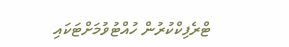ޓްރެފިކްކުރުން ހުއްޓުވުމަށްޓަކައި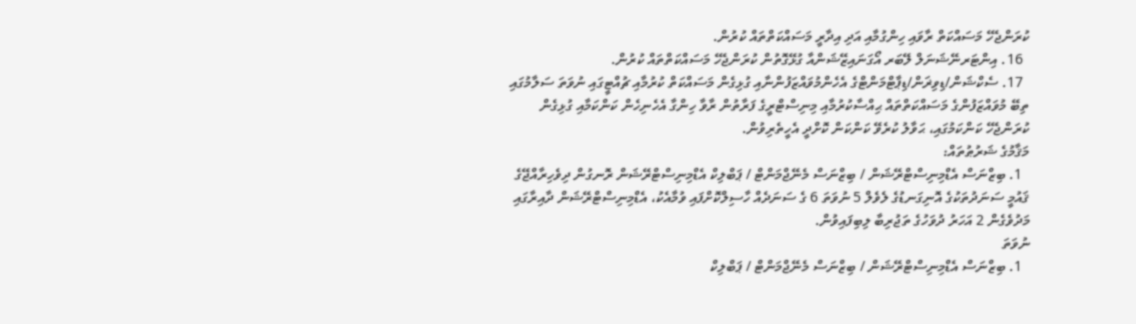ކުރަންޖެހޭ މަސައްކަތް ރާވައި ހިންގުމާއި އަދި އިދާރީ މަސައްކަތްތައް ކުރުން.
  16. އިންޓަރނޭޝަނަލް ލޭބަރ އޯގަނައިޒޭޝަންއާ ގުޅޭގޮތުން ކުރަންޖެހޭ މަސައްކަތްތައް ކުރުން.
  17. ސެކްޝަން/ޑިވިޜަން/ޑިޕާޓްމަންޓްގެ އެހެންމުވައްޒަފުންނާއި ގުޅިގެން މަސައްކަތް ކުރުމާއި ޗުއްޓީގައި ނުވަތަ ސަލާމުގައި ތިބޭ މުވައްޒަފުންގެ މަސައްކަތްތައް ޙިއްސާކުރުމާއި މިނިސްޓްރީގެ ފަރާތުން ރާވާ ހިންގާ އެހެނިހެން ކަންކަމާއި ގުޅިގެން ކުރަންޖެހޭ ކަންކަމުގައި، ޙަވާލު ކުރެވޭ ކަންކަން ކޮށްދީ އެހީތެރިވުން.
މަޤާމުގެ ޝަރުޠުތައް:
  1. ބިޒްނަސް އެޑްމިނިސްޓްރޭޝަން / ބިޒްނަސް މެނޭޖްމަންޓް / ޕަބްލިކް އެޑްމިނިސްޓްރޭޝަން ރޮނގުން ދިވެހިރާއްޖޭގެ ޤައުމީ ސަނަދުތަކުގެ އޮނިގަނޑުގެ ލެވެލް 5 ނުވަތަ 6 ގެ ސަނަދެއް ހާސިލްކޮށްފައި ވުމާއެކު، އެޑްމިނިސްޓްރޭޝަން ދާއިރާގައި މަދުވެގެން 2 އަހަރު ދުވަހުގެ ތަޖުރިބާ ލިބިފައިވުން.
ނުވަތަ
  1. ބިޒްނަސް އެޑްމިނިސްޓްރޭޝަން / ބިޒްނަސް މެނޭޖްމަންޓް / ޕަބްލިކް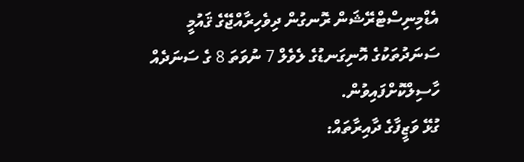އެޑްމިނިސްޓްރޭޝަން ރޮނގުން ދިވެހިރާއްޖޭގެ ޤައުމީ ސަނަދުތަކުގެ އޮނިގަނޑުގެ ލެވެލް 7 ނުވަތަ 8 ގެ ސަނަދެއް ހާސިލްކޮށްފައިވުން.
ގުޅޭ ވަޒީފާގެ ދާއިރާތައް: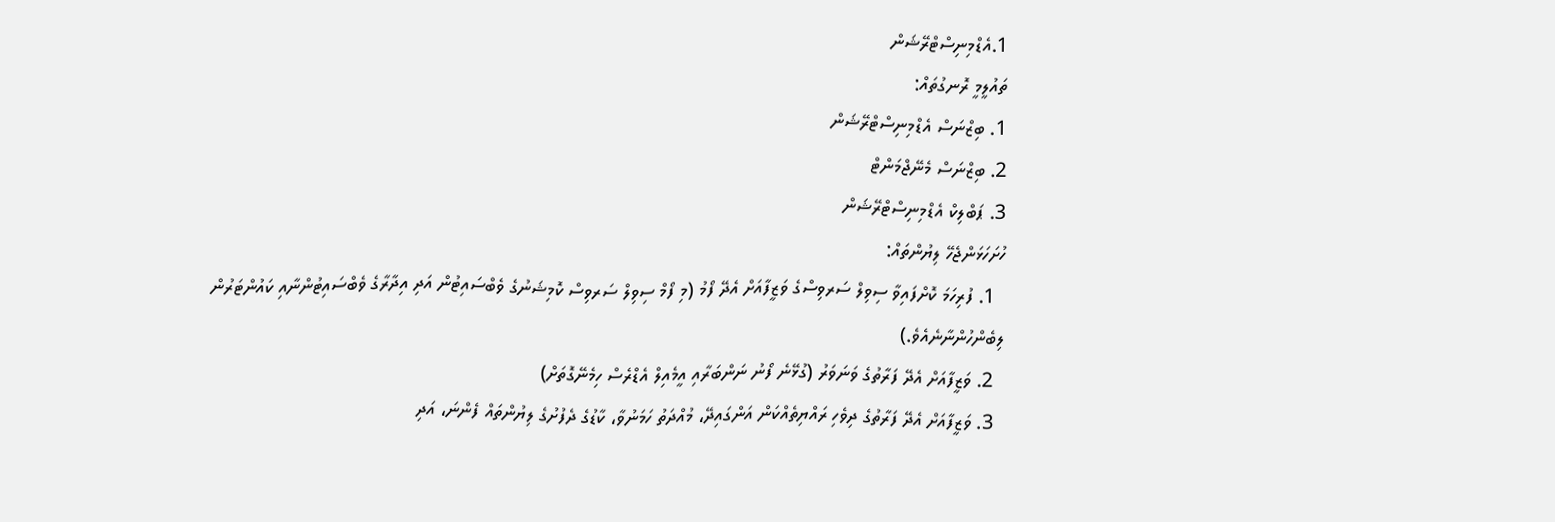1.އެޑްމިނިސްޓްރޭޝަން
ތައުލީމީ ރޮނގުތައް:
1. ބިޒްނަސް އެޑްމިނިސްޓްރޭޝަން
2. ބިޒްނަސް މެނޭޖްމަންޓް
3. ޕަބްލިކް އެޑްމިނިސްޓްރޭޝަން
ހުށަހަޅަންޖެހޭ ލިޔުންތައް:
  1. ފުރިހަމަ ކޮށްފައިވާ ސިވިލް ސަރވިސްގެ ވަޒީފާއަށް އެދޭ ފޯމު (މި ފޯމް ސިވިލް ސަރވިސް ކޮމިޝަނުގެ ވެބްސައިޓުން އަދި އިދާރާގެ ވެބްސައިޓުންނާއި ކައުންޓަރުން ލިބެންހުންނާނެއެވެ.)
  2. ވަޒީފާއަށް އެދޭ ފަރާތުގެ ވަނަވަރު (ގުޅޭނެ ފޯނު ނަންބަރާއި އީމެއިލް އެޑްރެސް ހިމެނޭގޮތަށް)
  3. ވަޒީފާއަށް އެދޭ ފަރާތުގެ ދިވެހި ރައްޔިތެއްކަން އަންގައިދޭ، މުއްދަތު ހަމަނުވާ، ކާޑުގެ ދެފުށުގެ ލިޔުންތައް ފެންނަ، އަދި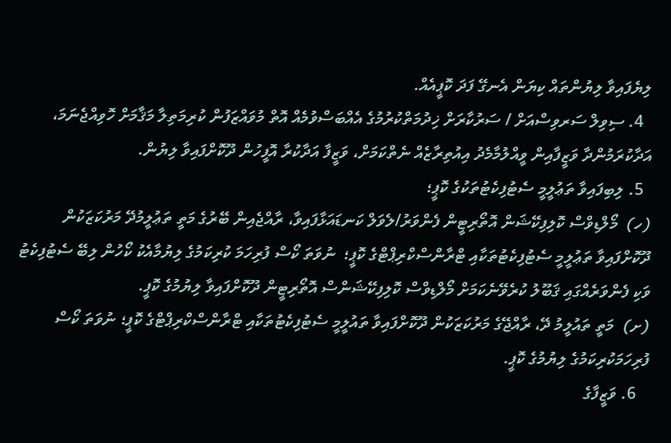ލިޔެފައިވާ ލިޔުންތައް ކިޔަން އެނގޭ ފަދަ ކޮޕީއެއް.
  4. ސިވިލް ސަރވިސްއަށް / ސަރުކާރަށް ޚިދުމަތްކުރުމުގެ އެއްބަސްވުމެއް އޮތް މުވައްޒަފުން ކުރިމަތިލާ މަޤާމަށް ހޮވިއްޖެނަމަ، އަދާކުރަމުންދާ ވަޒީފާއިން ވީއްލުމާމެދު އިއުތިރާޒެއް ނެތްކަމަށް، ވަޒީފާ އަދާކުރާ އޮފީހުން ދޫކޮށްފައިވާ ލިޔުން.
  5. ލިބިފައިވާ ތަޢުލީމީ ސެޓުފިކެޓުތަކުގެ ކޮޕީ؛
(ހ)  މޯލްޑިވްސް ކޮލިފިކޭޝަން އޮތޯރިޓީން ފެންވަރު/ލެވަލް ކަނޑައަޅާފައިވާ، ރާއްޖެއިން ބޭރުގެ މަތީ ތަޢުލީމުދޭ މަރުކަޒަކުން ދޫކޮށްފައިވާ ތަޢުލީމީ ސެޓުފިކެޓުތަކާއި ޓްރާންސްކްރިޕްޓްގެ ކޮޕީ؛  ނުވަތަ ކޯސް ފުރިހަމަ ކުރިކަމުގެ ލިޔުމާއެކު ކޯހުން ލިބޭ ސެޓުފިކެޓު ވަކި ފެންވަރެއްގައި ޤަބޫލު ކުރެވޭނެކަމަށް މޯލްޑިވްސް ކޮލިފިކޭޝަންސް އޮތޯރިޓީން ދޫކޮށްފައިވާ ލިޔުމުގެ ކޮޕީ.
(ށ)  މަތީ ތައުލީމު ދޭ، ރާއްޖޭގެ މަރުކަޒަކުން ދޫކޮށްފައިވާ ތައުލީމީ ސެޓުފިކެޓުތަކާއި ޓްރާންސްކްރިޕްޓްގެ ކޮޕީ؛ ނުވަތަ ކޯސް ފުރިހަމަކުރިކަމުގެ ލިޔުމުގެ ކޮޕީ.
   6. ވަޒީފާގެ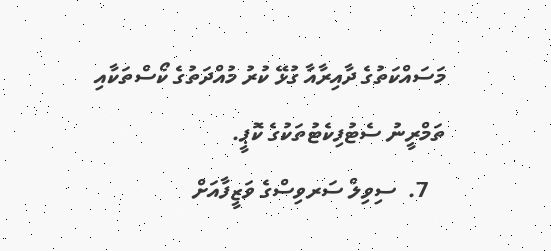މަސައްކަތުގެ ދާއިރާއާ ގުޅޭ ކުރު މުއްދަތުގެ ކޯސްތަކާއި ތަމްރީނު ސެޓުފިކެޓުތަކުގެ ކޮޕީ.
   7.  ސިވިލް ސަރވިސްގެ ވަޒީފާއަށް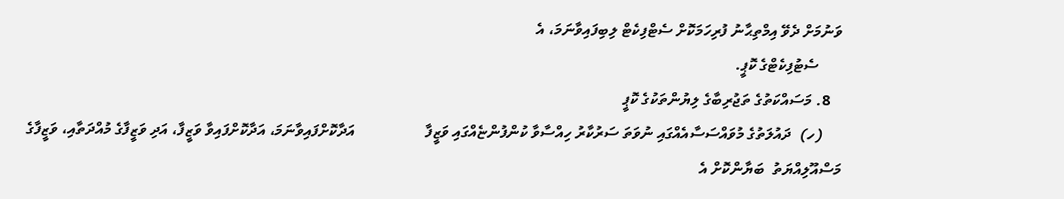ވަނުމަށް ދެވޭ އިމްތިޙާނު ފުރިހަމަކޮށް ސެޓްފިކެޓް ލިބިފައިވާނަމަ، އެ
      ސެޓުފިކެޓްގެ ކޮޕީ.
   8. މަސައްކަތުގެ ތަޖުރިބާގެ ލިޔުންތަކުގެ ކޮޕީ
     (ހ)  ދައުލަތުގެ މުވައްސަސާއެއްގައި ނުވަތަ ސަރުކާރު ހިއްސާވާ ކުންފުންޏެއްގައި ވަޒީފާ                  އަދާކޮށްފައިވާނަމަ، އަދާކޮށްފައިވާ ވަޒީފާ، އަދި ވަޒީފާގެ މުއްދަތާއި، ވަޒީފާގެ                      މަސްއޫލިއްޔަތު  ބަޔާންކޮށް އެ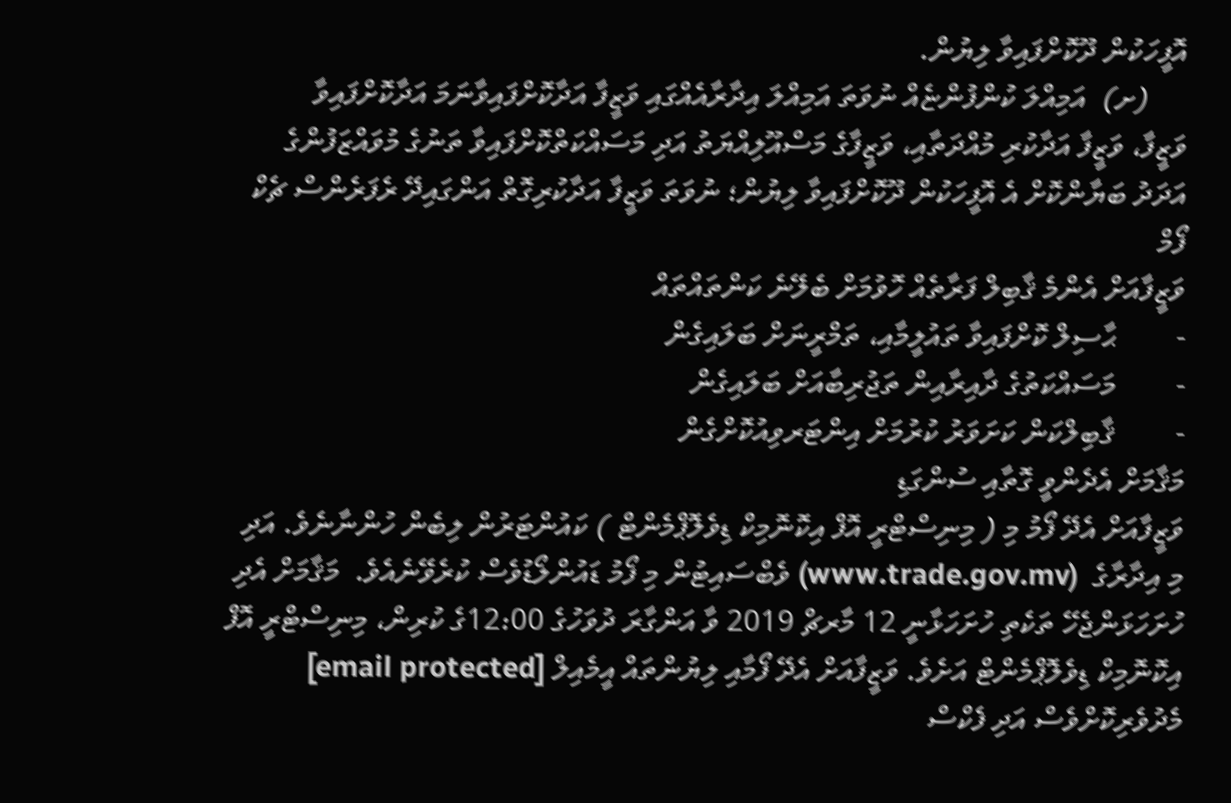އޮފީހަކުން ދޫކޮށްފައިވާ ލިޔުން.
     (ށ)  އަމިއްލަ ކުންފުންޏެއް ނުވަތަ އަމިއްލަ އިދާރާއެއްގައި ވަޒީފާ އަދާކޮށްފައިވާނަމަ އަދާކޮށްފައިވާ       ވަޒީފާ، ވަޒީފާ އަދާކުރި މުއްދަތާއި، ވަޒީފާގެ މަސްއޫލިއްޔަތު އަދި މަސައްކަތްކޮށްފައިވާ ތަނުގެ މުވައްޒަފުންގެ    އަދަދު ބަޔާންކޮށް އެ އޮފީހަކުން ދޫކޮށްފައިވާ ލިޔުން؛ ނުވަތަ ވަޒީފާ އަދާކުރިގޮތް އަންގައިދޭ ރެފަރެންސް ޗެކް   ފޯމް
ވަޒީފާއަށް އެންމެ ޤާބިލް ފަރާތެއް ހޮވުމަށް ބެލޭނެ ކަންތައްތައް
-        ޙާސިލް ކޮށްފައިވާ ތައުލީމާއި، ތަމްރީނަށް ބަލައިގެން
-        މަސައްކަތުގެ ދާއިރާއިން ތަޖުރިބާއަށް ބަލައިގެން
-        ޤާބިލްކަން ކަށަވަރު ކުރުމަށް އިންޓަރވިއުކޮށްގެން
މަޤާމަށް އެދެންވީ ގޮތާއި ސުންގަޑި
ވަޒީފާއަށް އެދޭ ފޯމު މި ( މިނިސްޓްރީ އޮފް އިކޮނޮމިކް ޑިވެލޮޕްމެންޓް ) ކައުންޓަރުން ލިބެން ހުންނާނެވެ. އަދި  މި އިދާރާގެ  (www.trade.gov.mv) ވެބްސައިޓުން މި ފޯމު ޑައުންލޯޑުވެސް ކުރެވޭނެއެވެ.  މަޤާމަށް އެދި ހުށަހަޅަންޖެހޭ ތަކެތި ހުށަހަޅާނީ 12 މާރޗް 2019 ވާ އަންގާރަ ދުވަހުގެ 12:00ގެ ކުރިން، މިނިސްޓްރީ އޮފް އިކޮނޮމިކް ޑިވެލޮޕްމެންޓް އަށެވެ. ވަޒީފާއަށް އެދޭ ފޯމާއި ލިޔުންތައް އީމެއިލް [email protected] މެދުވެރިކޮށްވެސް އަދި ފެކްސް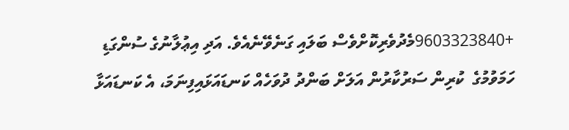+9603323840މެދުވެރިކޮށްވެސް ބަލައި ގަނެވޭނެއެވެ. އަދި އިޢުލާނުގެ ސުންގަޑި ހަމަވުމުގެ  ކުރިން ސަރުކާރުން އަލަށް ބަންދު ދުވަހެއް ކަނޑައަޅައިފިނަމަ، އެ ކަނޑައަޅާ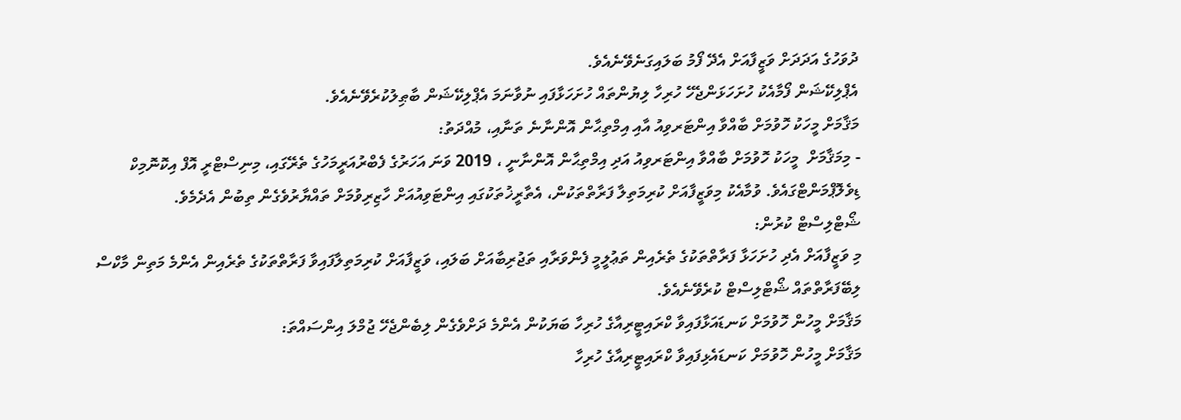ދުވަހުގެ އަދަދަށް ވަޒީފާއަށް އެދޭ ފޯމު ބަލައިގަނެވޭނެއެވެ.
އެޕްލިކޭޝަން ފޯމާއެކު ހުށަހަޅަންޖެހޭ ހުރިހާ ލިޔުންތައް ހުށަހަޅާފައި ނުވާނަމަ އެޕްލިކޭޝަން ބާޠިލުކުރެވޭނެއެވެ.
މަޤާމަށް މީހަކު ހޮވުމަށް ބާއްވާ އިންޓަރވިއު އާއި އިމްތިޙާން އޮންނާނެ ތަނާއި، މުއްދަތު:
- މިމަޤާމަށް  މީހަކު ހޮވުމަށް ބާއްވާ އިންޓަރވިއު އަދި އިމްތިޙާން އޮންނާނީ ، 2019 ވަނަ އަހަރުގެ ފެބްރުއަރީމަހުގެ ތެރޭގައި، މިނިސްޓްރީ އޮފް އިކޮނޮމިކް ޑިވެލޮޕްމަންޓްގައެވެ. ވުމާއެކު މިވަޒީފާއަށް ކުރިމަތިލާ ފަރާތްތަކުން، އެތާރީޚުތަކުގައި އިންޓަވިއުއަށް ހާޒިރިވުމަށް ތައްޔާރުވެގެން ތިބުން އެދެމެވެ.
ޝޯޓްލިސްޓް ކުރުން:
މި ވަޒީފާއަށް އެދި ހުށަހަޅާ ފަރާތްތަކުގެ ތެރެއިން ތަޢުލީމީ ފެންވަރާއި ތަޖުރިބާއަށް ބަލައި، ވަޒީފާއަށް ކުރިމަތިލާފައިވާ ފަރާތްތަކުގެ ތެރެއިން އެންމެ މަތިން މާކްސް ލިބޭފަރާތްތައް ޝޯޓްލިސްޓް ކުރެވޭނެއެވެ.
މަޤާމަށް މީހުން ހޮވުމަށް ކަނޑައަޅާފައިވާ ކްރައިޓީރިއާގެ ހުރިހާ ބަޔަކުން އެންމެ ދަށްވެގެން ލިބެންޖެހޭ ޖުމްލަ އިންސައްތަ:
މަޤާމަށް މީހުން ހޮވުމަށް ކަނޑައެޅިފައިވާ ކްރައިޓީރިއާގެ ހުރިހާ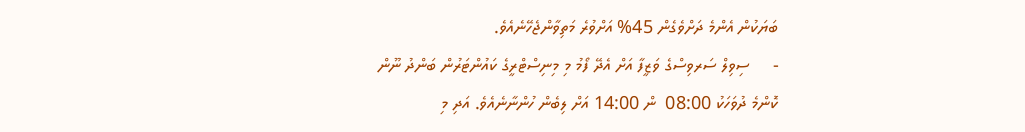ބަޔަކުން އެންމެ ދަށްވެގެން 45% އަށްވުރެ މަތިވާންޖެހޭނެއެވެ.
-     ސިވިލް ސަރވިސްގެ ވަޒީފާ އަށް އެދޭ ފޯމު މި މިނިސްޓްރީގެ ކައުންޓަރުން ބަންދު ނޫން ކޮންމެ ދުވަހަކު 08:00  ން 14:00 އަށް ލިބެން ހުންނާނެއެވެ. އަދި މި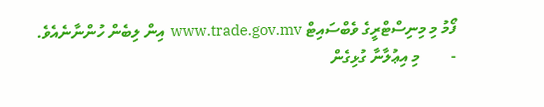ފޯމު މި މިނިސްޓްރީގެ ވެބްސައިޓް www.trade.gov.mv  އިން ލިބެން ހުންނާނެއެވެ.
-        މި އިޢުލާނާ ގުޅިގެން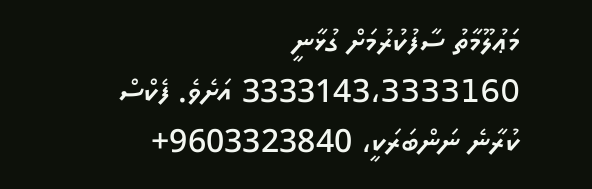މަޢުލޫމާތު ސާފުކުރުމަށް ގުޅާނީ 3333143،3333160 އަށެވެ. ފެކްސް ކުރާނެ ނަންބަރަކީ، 9603323840+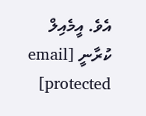އެވެ. އީމެއިލް ކުރާނީ [email protected]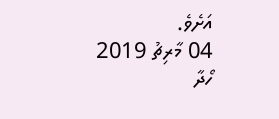އަށެވެ.
04 މާރިޗު 2019
ހޯދާ